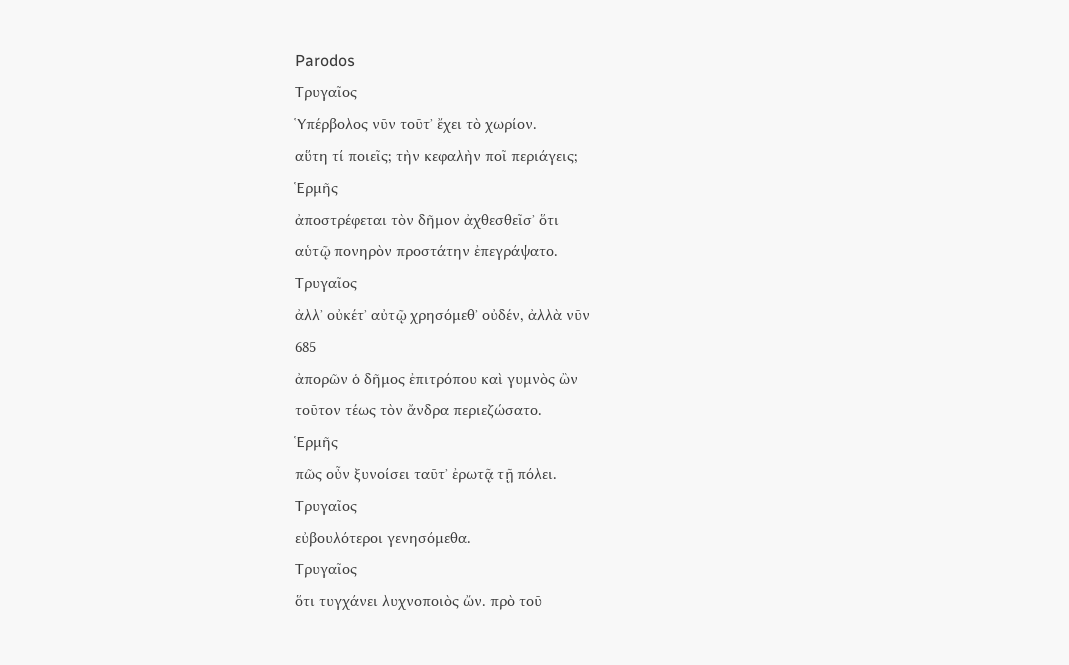Parodos
Τρυγαῖος
Ὑπέρβολος νῦν τοῦτʼ ἔχει τὸ χωρίον.
αὕτη τί ποιεῖς; τὴν κεφαλὴν ποῖ περιάγεις;
Ἑρμῆς
ἀποστρέφεται τὸν δῆμον ἀχθεσθεῖσʼ ὅτι
αὑτῷ πονηρὸν προστάτην ἐπεγράψατο.
Τρυγαῖος
ἀλλʼ οὐκέτʼ αὐτῷ χρησόμεθʼ οὐδέν, ἀλλὰ νῦν
685
ἀπορῶν ὁ δῆμος ἐπιτρόπου καὶ γυμνὸς ὢν
τοῦτον τέως τὸν ἄνδρα περιεζώσατο.
Ἑρμῆς
πῶς οὖν ξυνοίσει ταῦτʼ ἐρωτᾷ τῇ πόλει.
Τρυγαῖος
εὐβουλότεροι γενησόμεθα.
Τρυγαῖος
ὅτι τυγχάνει λυχνοποιὸς ὤν. πρὸ τοῦ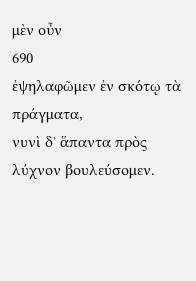μὲν οὖν
690
ἐψηλαφῶμεν ἐν σκότῳ τὰ πράγματα,
νυνὶ δʼ ἅπαντα πρὸς λύχνον βουλεύσομεν.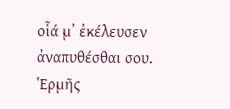οἷά μʼ ἐκέλευσεν ἀναπυθέσθαι σου.
Ἑρμῆς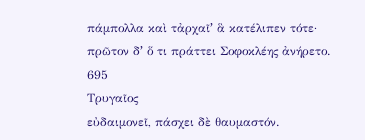πάμπολλα καὶ τἀρχαῖʼ ἃ κατέλιπεν τότε·
πρῶτον δʼ ὅ τι πράττει Σοφοκλέης ἀνήρετο.
695
Τρυγαῖος
εὐδαιμονεῖ, πάσχει δὲ θαυμαστόν.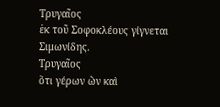Τρυγαῖος
ἐκ τοῦ Σοφοκλέους γίγνεται Σιμωνίδης.
Τρυγαῖος
ὅτι γέρων ὢν καὶ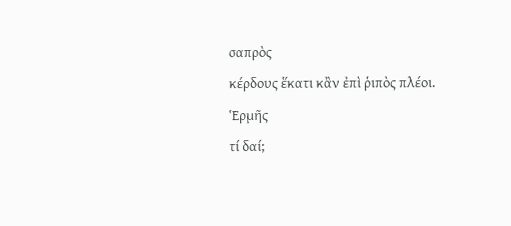σαπρὸς
κέρδους ἕκατι κἂν ἐπὶ ῥιπὸς πλέοι.
Ἑρμῆς
τί δαί;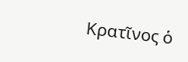Κρατῖνος ὁ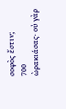σοφὸς ἔστιν;
700
ὼρακιάσας· οὐ γὰρ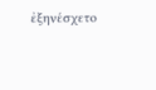ἐξηνέσχετο